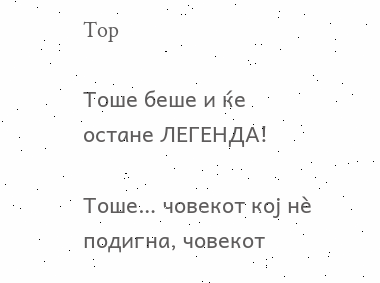Top

Тоше беше и ќе остане ЛЕГЕНДА!

Тоше… човекот кој нè подигна, човекот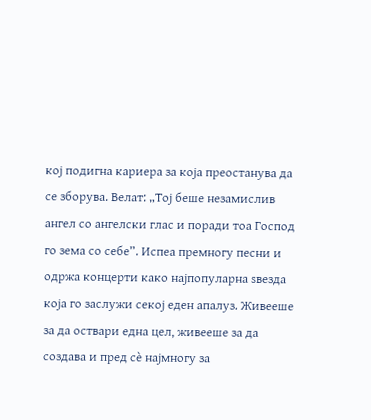кој подигна кариера за која преостанува да се зборува. Велат: „Тој беше незамислив ангел со ангелски глас и поради тоа Господ го зема со себе”. Испеа премногу песни и одржа концерти како најпопуларна ѕвезда која го заслужи секој еден апалуз. Живееше за да оствари една цел, живееше за да создава и пред сè најмногу за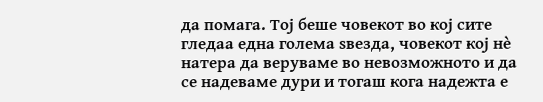да помага. Тој беше човекот во кој сите гледаа една голема ѕвезда, човекот кој нè натера да веруваме во невозможното и да се надеваме дури и тогаш кога надежта е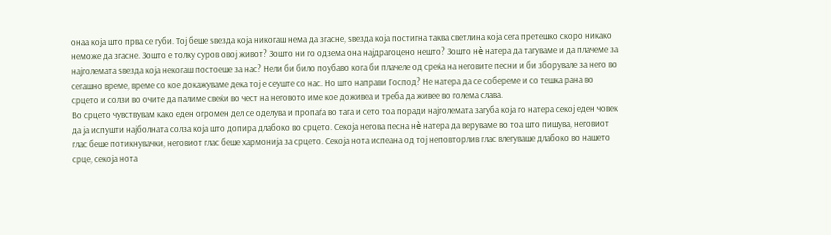онаа која што прва се губи. Тој беше ѕвезда која никогаш нема да згасне, ѕвезда која постигна таква светлина која сега претешко скоро никако неможе да згасне. Зошто е толку суров овој живот? Зошто ни го одзема она најдрагоцено нешто? Зошто нè натера да тагуваме и да плачеме за најголемата ѕвезда која некогаш постоеше за нас? Нели би било поубаво кога би плачеле од среќа на неговите песни и би зборувале за него во сегашно време, време со кое докажуваме дека тој е сеуште со нас. Но што направи Господ? Не натера да се собереме и со тешка рана во срцето и солзи во очите да палиме свеќи во чест на неговото име кое доживеа и треба да живее во голема слава.
Во срцето чувствувам како еден огромен дел се оделува и пропаѓа во тага и сето тоа поради најголемата загуба која го натера секој еден човек да ја испушти најболната солза која што допира длабоко во срцето. Секоја негова песна нè натера да веруваме во тоа што пишува, неговиот глас беше потикнувачки, неговиот глас беше хармонија за срцето. Секоја нота испеана од тој неповторлив глас влегуваше длабоко во нашето срце, секоја нота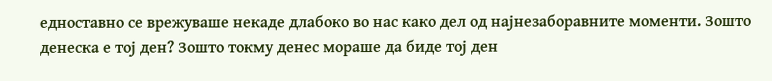едноставно се врежуваше некаде длабоко во нас како дел од најнезаборавните моменти. Зошто денеска е тој ден? Зошто токму денес мораше да биде тој ден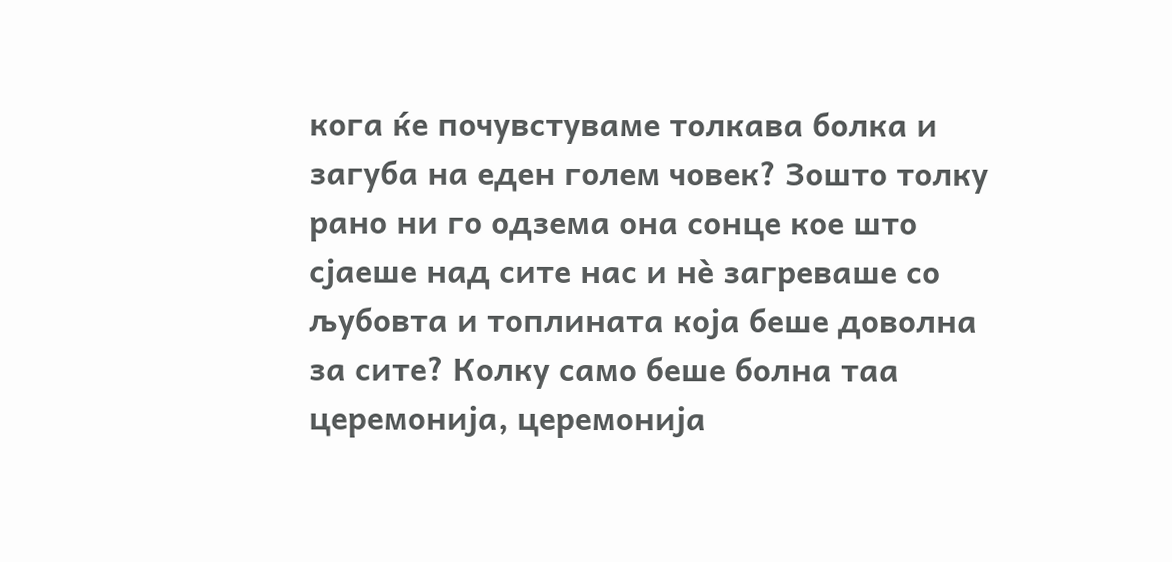кога ќе почувстуваме толкава болка и загуба на еден голем човек? Зошто толку рано ни го одзема она сонце кое што сјаеше над сите нас и нè загреваше со љубовта и топлината која беше доволна за сите? Колку само беше болна таа церемонија, церемонија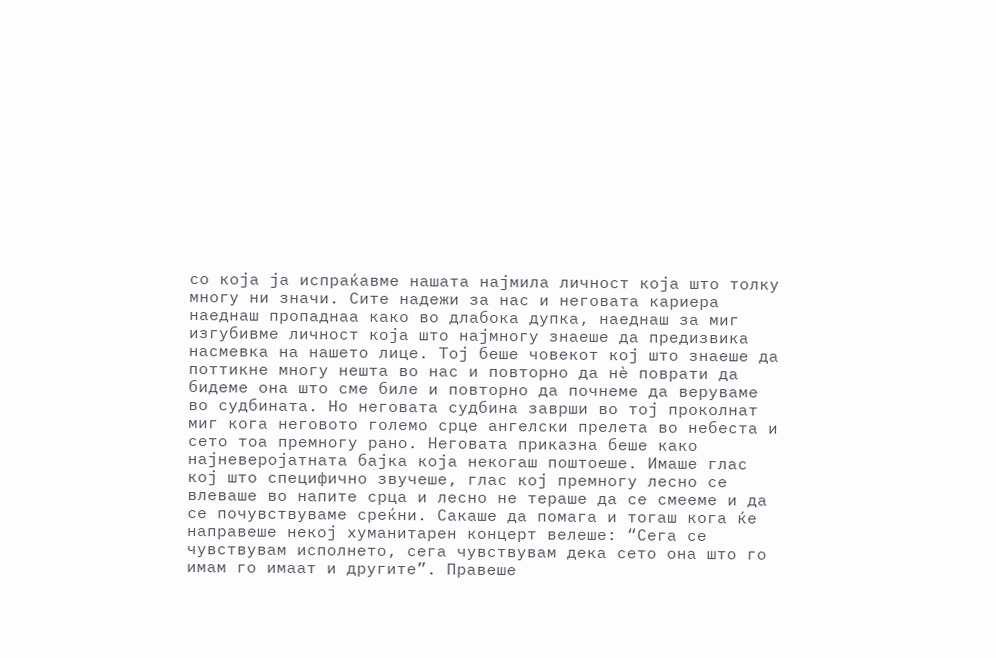со која ја испраќавме нашата најмила личност која што толку многу ни значи. Сите надежи за нас и неговата кариера наеднаш пропаднаа како во длабока дупка, наеднаш за миг изгубивме личност која што најмногу знаеше да предизвика насмевка на нашето лице. Тој беше човекот кој што знаеше да поттикне многу нешта во нас и повторно да нè поврати да бидеме она што сме биле и повторно да почнеме да веруваме во судбината. Но неговата судбина заврши во тој проколнат миг кога неговото големо срце ангелски прелета во небеста и сето тоа премногу рано. Неговата приказна беше како најневеројатната бајка која некогаш поштоеше. Имаше глас кој што специфично звучеше, глас кој премногу лесно се влеваше во напите срца и лесно не тераше да се смееме и да се почувствуваме среќни. Сакаше да помага и тогаш кога ќе направеше некој хуманитарен концерт велеше: “Сега се чувствувам исполнето, сега чувствувам дека сето она што го имам го имаат и другите”. Правеше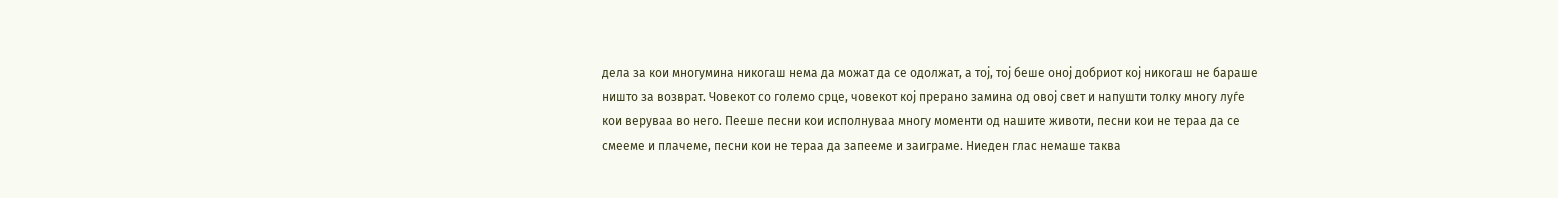дела за кои многумина никогаш нема да можат да се одолжат, а тој, тој беше оној добриот кој никогаш не бараше ништо за возврат. Човекот со големо срце, човекот кој прерано замина од овој свет и напушти толку многу луѓе кои веруваа во него. Пееше песни кои исполнуваа многу моменти од нашите животи, песни кои не тераа да се смееме и плачеме, песни кои не тераа да запееме и заиграме. Ниеден глас немаше таква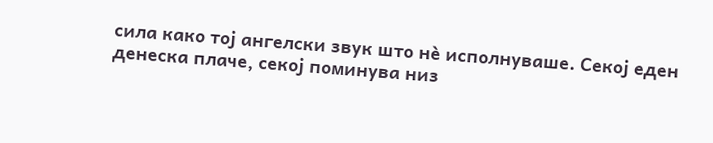сила како тој ангелски звук што нè исполнуваше. Секој еден денеска плаче, секој поминува низ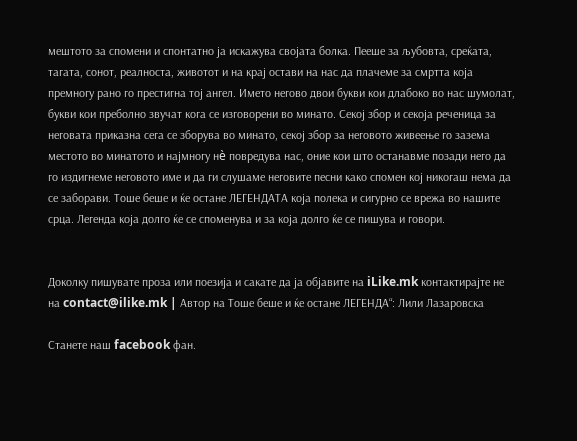мештото за спомени и спонтатно ја искажува својата болка. Пееше за љубовта, среќата, тагата, сонот, реалноста, животот и на крај остави на нас да плачеме за смртта која премногу рано го престигна тој ангел. Името негово двои букви кои длабоко во нас шумолат, букви кои преболно звучат кога се изговорени во минато. Секој збор и секоја реченица за неговата приказна сега се зборува во минато, секој збор за неговото живеење го зазема местото во минатото и најмногу нè повредува нас, оние кои што останавме позади него да го издигнеме неговото име и да ги слушаме неговите песни како спомен кој никогаш нема да се заборави. Тоше беше и ќе остане ЛЕГЕНДАТА која полека и сигурно се врежа во нашите срца. Легенда која долго ќе се споменува и за која долго ќе се пишува и говори.


Доколку пишувате проза или поезија и сакате да ја објавите на iLike.mk контактирајте не на contact@ilike.mk | Автор на Тоше беше и ќе остане ЛЕГЕНДА“: Лили Лазаровска

Станете наш facebook фан.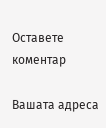Оставете коментар

Вашата адреса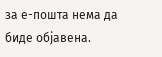за е-пошта нема да биде објавена.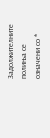Задолжителните полиња се означени со *